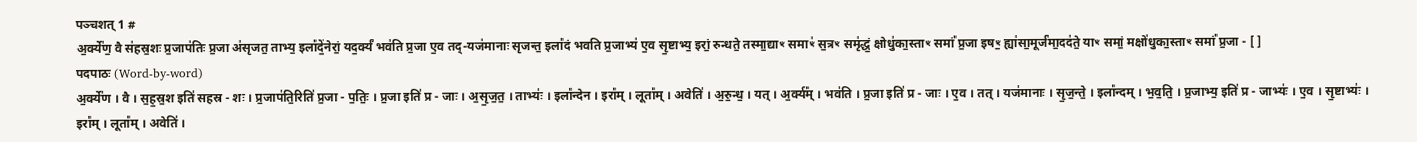पञ्चशत् 1 #
अ॒र्क्ये॑ण॒ वै स॑हस्र॒शः प्र॒जाप॑तिः प्र॒जा अ॑सृजत॒ ताभ्य॒ इला᳚दें॒नेरां॒ यद॒र्क्यं॑ भव॑ति प्र॒जा ए॒व तद्-यज॑मानाः सृजन्त॒ इला᳚दं भवति प्र॒जाभ्य॑ ए॒व सृ॒ष्टाभ्य॒ इरां॒ रुन्धते॒ तस्मा॒द्याꣳ समाꣳ॑ स॒त्रꣳ समृ॑द्धं॒ क्षोधु॑का॒स्ताꣳ समां᳚ प्र॒जा इषꣳ॒ ह्या॑सा॒मूर्ज॑मा॒दद॑ते॒ याꣳ समां॒ मक्षो॑धुका॒स्ताꣳ समां᳚ प्र॒जा - [ ]
पदपाठः (Word-by-word)
अ॒र्क्ये॑ण । वै । स॒ह॒स्र॒श इति॑ सहस्र - शः । प्र॒जाप॑ति॒रिति॑ प्र॒जा - प॒तिः॒ । प्र॒जा इति॑ प्र - जाः । अ॒सृ॒ज॒त॒ । ताभ्यः॑ । इला᳚न्देन । इरा᳚म् । लूता᳚म् । अवेति॑ । अ॒रु॒न्ध॒ । यत् । अ॒र्क्य᳚म् । भव॑ति । प्र॒जा इति॑ प्र - जाः । ए॒व । तत् । यज॑मानाः । सृ॒ज॒न्ते॒ । इला᳚न्दम् । भ॒व॒ति॒ । प्र॒जाभ्य॒ इति॑ प्र - जाभ्यः॑ । ए॒व । सृ॒ष्टाभ्यः॑ । इरा᳚म् । लूता᳚म् । अवेति॑ ।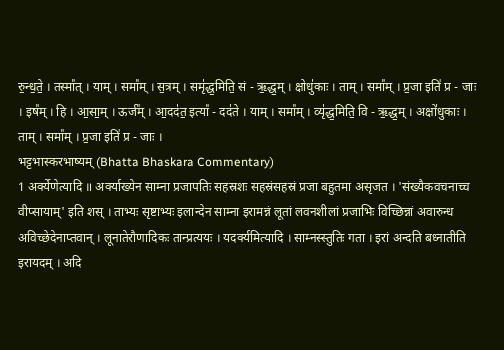रु॒न्ध॒ते॒ । तस्मा᳚त् । याम् । समा᳚म् । स॒त्रम् । समृ॑द्ध॒मिति॒ सं - ऋ॒द्ध॒म् । क्षोधु॑काः । ताम् । समा᳚म् । प्र॒जा इति॑ प्र - जाः । इष᳚म् । हि । आ॒सा॒म् । ऊर्ज᳚म् । आ॒दद॑त॒ इत्या᳚ - दद॑ते । याम् । समा᳚म् । व्यृ॑द्ध॒मिति॒ वि - ऋ॒द्ध॒म् । अक्षो॑धुकाः । ताम् । समा᳚म् । प्र॒जा इति॑ प्र - जाः ।
भट्टभास्करभाष्यम् (Bhatta Bhaskara Commentary)
1 अर्क्येणेत्यादि ॥ अर्क्याख्येन साम्ना प्रजापतिः सहस्रशः सहस्रंसहस्रं प्रजा बहुतमा असृजत । 'संख्यैकवचनाच्च वीप्सायाम्' इति शस् । ताभ्यः सृष्टाभ्यः इलान्देन साम्ना इरामन्नं लूतां लवनशीलां प्रजाभिः विच्छिन्नां अवारुन्ध अविच्छेदेनाप्तवान् । लूनातेरौणादिकः तान्प्रत्ययः । यदर्क्यमित्यादि । साम्नस्स्तुतिः गता । इरां अन्दति बध्नातीति इरायदम् । अदि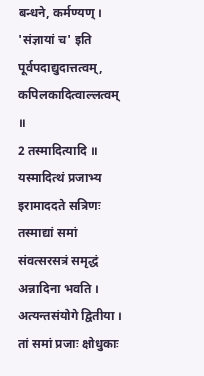बन्धने, कर्मण्यण् । 'संज्ञायां च' इति पूर्वपदाद्युदात्तत्वम्, कपिलकादित्वाल्लत्वम् ॥
2 तस्मादित्यादि ॥ यस्मादित्थं प्रजाभ्य इरामाददते सत्रिणः तस्माद्यां समां संवत्सरसत्रं समृद्धं अन्नादिना भवति । अत्यन्तसंयोगे द्वितीया । तां समां प्रजाः क्षोधुकाः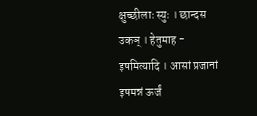क्षुच्छीलाः स्युः । छान्दस उकञ् । हेतुमाह - इषमित्यादि । आसां प्रजानां इषमन्नं ऊर्जं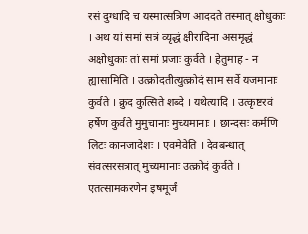रसं दुग्धादि च यस्मात्सत्रिण आददते तस्मात् क्षोधुकाः । अथ यां समां सत्रं व्यृद्धं क्षीरादिना असमृद्धं अक्षोधुकाः तां समां प्रजाः कुर्वते । हेतुमाह - न ह्यासामिति । उत्क्रोदतीत्युत्क्रोदं साम सर्वे यजमानाः कुर्वते । क्रुद कुत्सिते शब्दे । यथेत्यादि । उत्कृष्टरवं हर्षेण कुर्वते मुमुचानाः मुच्यमानाः । छान्दसः कर्मणि लिटः कानजादेशः । एवमेवेति । देवबन्धात् संवत्सरसत्रात् मुच्यमानाः उत्क्रोदं कुर्वते । एतत्सामकरणेन इषमूर्जं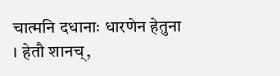चात्मनि दधानाः धारणेन हेतुना । हेतौ शानच्,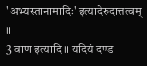'अभ्यस्तानामादिः' इत्यादेरुदात्तत्वम् ॥
3 वाण इत्यादि ॥ यदियं दण्ड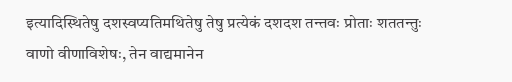इत्यादिस्थितेषु दशस्वप्यतिमथितेषु तेषु प्रत्येकं दशदश तन्तवः प्रोताः शततन्तुः वाणो वीणाविशेषः, तेन वाद्यमानेन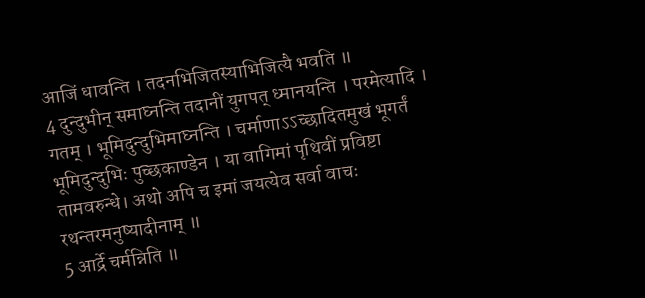आजिं धावन्ति । तदनभिजितस्याभिजित्यै भवति ॥
4 दुन्दुभीन् समाघ्नन्ति तदानीं युगपत् ध्मानयन्ति । परमेत्यादि । गतम् । भूमिदुन्दुभिमाघ्नन्ति । चर्माणाऽऽच्छादितमुखं भूगर्तं भूमिदुन्दुभिः पुच्छकाण्डेन । या वागिमां पृथिवीं प्रविष्टा तामवरुन्धे। अथो अपि च इमां जयत्येव सर्वा वाचः रथन्तरमनुष्यादीनाम् ॥
5 आर्द्रे चर्मन्निति ॥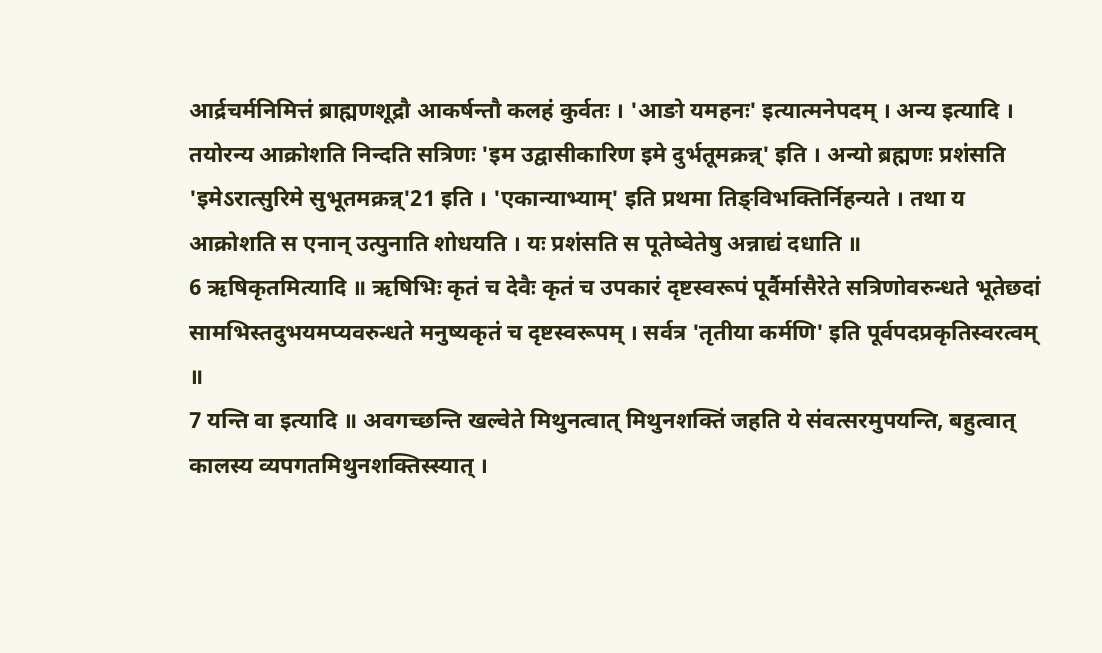आर्द्रचर्मनिमित्तं ब्राह्मणशूद्रौ आकर्षन्तौ कलहं कुर्वतः । 'आङो यमहनः' इत्यात्मनेपदम् । अन्य इत्यादि । तयोरन्य आक्रोशति निन्दति सत्रिणः 'इम उद्वासीकारिण इमे दुर्भतूमक्रन्न्' इति । अन्यो ब्रह्मणः प्रशंसति 'इमेऽरात्सुरिमे सुभूतमक्रन्न्'21 इति । 'एकान्याभ्याम्' इति प्रथमा तिङ्विभक्तिर्निहन्यते । तथा य आक्रोशति स एनान् उत्पुनाति शोधयति । यः प्रशंसति स पूतेष्वेतेषु अन्नाद्यं दधाति ॥
6 ऋषिकृतमित्यादि ॥ ऋषिभिः कृतं च देवैः कृतं च उपकारं दृष्टस्वरूपं पूर्वैर्मासैरेते सत्रिणोवरुन्धते भूतेछदां सामभिस्तदुभयमप्यवरुन्धते मनुष्यकृतं च दृष्टस्वरूपम् । सर्वत्र 'तृतीया कर्मणि' इति पूर्वपदप्रकृतिस्वरत्वम् ॥
7 यन्ति वा इत्यादि ॥ अवगच्छन्ति खल्वेते मिथुनत्वात् मिथुनशक्तिं जहति ये संवत्सरमुपयन्ति, बहुत्वात् कालस्य व्यपगतमिथुनशक्तिस्स्यात् ।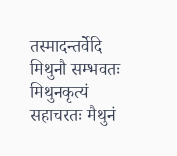तस्मादन्तर्वेदि मिथुनौ सम्भवतः मिथुनकृत्यं सहाचरतः मैथुनं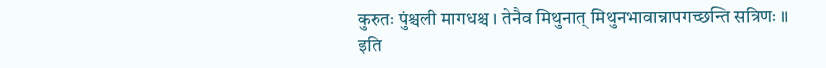कुरुतः पुंश्चली मागधश्च । तेनैव मिथुनात् मिथुनभावान्नापगच्छन्ति सत्रिणः ॥
इति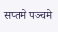सप्तमे पञ्चमे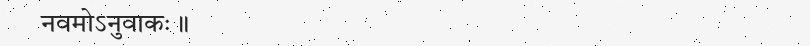नवमोऽनुवाकः ॥